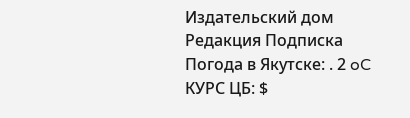Издательский дом Редакция Подписка
Погода в Якутске: . 2 oC
КУРС ЦБ: $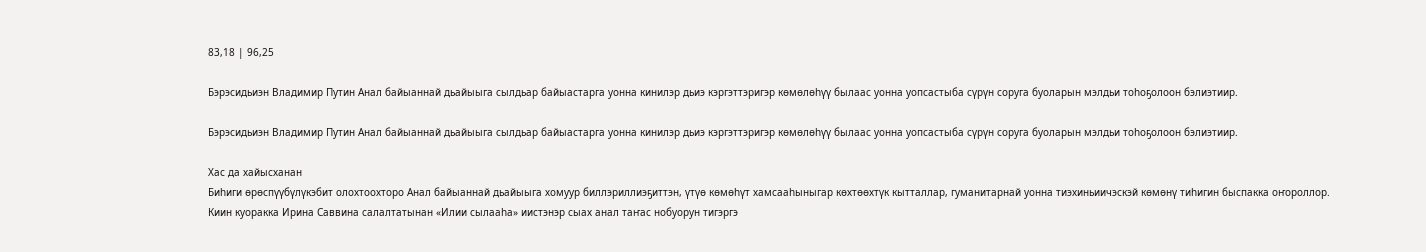83,18 | 96,25

Бэрэсидьиэн Владимир Путин Анал байыаннай дьайыыга сылдьар байыастарга уонна кинилэр дьиэ кэргэттэригэр көмөлөһүү былаас уонна уопсастыба сүрүн соруга буоларын мэлдьи тоһоҕолоон бэлиэтиир.

Бэрэсидьиэн Владимир Путин Анал байыаннай дьайыыга сылдьар байыастарга уонна кинилэр дьиэ кэргэттэригэр көмөлөһүү былаас уонна уопсастыба сүрүн соруга буоларын мэлдьи тоһоҕолоон бэлиэтиир.

Хас да хайысханан
Биһиги өрөспүүбүлүкэбит олохтоохторо Анал байыаннай дьайыыга хомуур биллэриллиэҕиттэн, үтүө көмөһүт хамсааһыныгар көхтөөхтүк кытталлар, гуманитарнай уонна тиэхиньиичэскэй көмөнү тиһигин быспакка оҥороллор.
Киин куоракка Ирина Саввина салалтатынан «Илии сылааһа» иистэнэр сыах анал таҥас нобуорун тигэргэ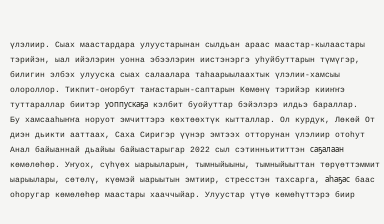үлэлиир. Сыах маастардара улуустарынан сылдьан араас маастар-кылаастары тэрийэн, ыал ийэлэрин уонна эбээлэрин иистэнэргэ уһуйбуттарын түмүгэр, билигин элбэх улууска сыах салаалара таһаарыылаахтык үлэлии-хамсыы олороллор. Тикпит-оҥорбут таҥастарын-саптарын Көмөнү тэрийэр кииҥҥэ туттараллар биитэр уоппускаҕа кэлбит буойуттар бэйэлэрэ илдьэ бараллар.
Бу хамсааһыҥҥа норуот эмчиттэрэ көхтөөхтүк кытталлар. Ол курдук, Лөкөй От диэн дьикти ааттаах, Саха Сиригэр үүнэр эмтээх отторунан үлэлиир отоһут Анал байыаннай дьайыы байыастарыгар 2022 сыл сэтинньититтэн саҕалаан көмөлөһөр. Уҥуох, сүһүөх ыарыыларын, тымныйыыны, тымныйыыттан төрүөттэммит ыарыылары, сөтөлү, күөмэй ыарыытын эмтиир, стресстэн тахсарга, аһаҕас баас оһоругар көмөлөһөр маастары хааччыйар. Улуустар үтүө көмөһүттэрэ биир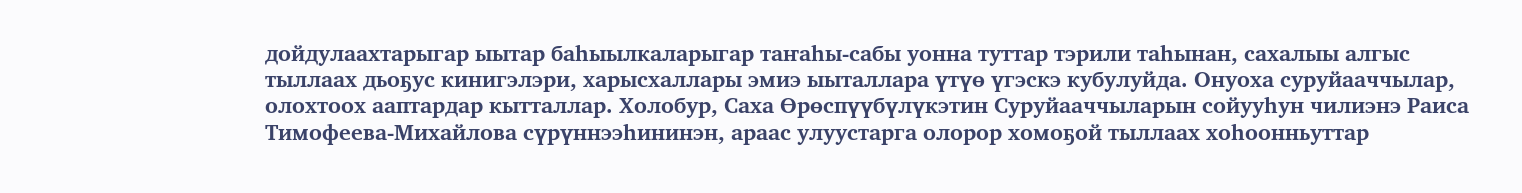дойдулаахтарыгар ыытар баһыылкаларыгар таҥаһы-сабы уонна туттар тэрили таһынан, сахалыы алгыс тыллаах дьоҕус кинигэлэри, харысхаллары эмиэ ыыталлара үтүө үгэскэ кубулуйда. Онуоха суруйааччылар, олохтоох ааптардар кытталлар. Холобур, Саха Өрөспүүбүлүкэтин Суруйааччыларын сойууһун чилиэнэ Раиса Тимофеева-Михайлова сүрүннээһининэн, араас улуустарга олорор хомоҕой тыллаах хоһоонньуттар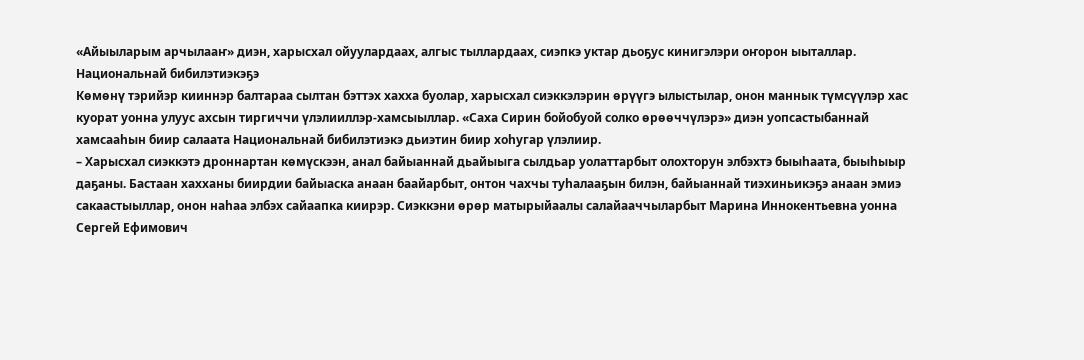«Айыыларым арчылааҥ» диэн, харысхал ойуулардаах, алгыс тыллардаах, сиэпкэ уктар дьоҕус кинигэлэри оҥорон ыыталлар.
Национальнай бибилэтиэкэҕэ
Көмөнү тэрийэр кииннэр балтараа сылтан бэттэх хахха буолар, харысхал сиэккэлэрин өрүүгэ ылыстылар, онон маннык түмсүүлэр хас куорат уонна улуус ахсын тиргиччи үлэлииллэр-хамсыыллар. «Саха Сирин бойобуой солко өрөөччүлэрэ» диэн уопсастыбаннай хамсааһын биир салаата Национальнай бибилэтиэкэ дьиэтин биир хоһугар үлэлиир.
– Харысхал сиэккэтэ дроннартан көмүскээн, анал байыаннай дьайыыга сылдьар уолаттарбыт олохторун элбэхтэ быыһаата, быыһыыр даҕаны. Бастаан хахханы биирдии байыаска анаан баайарбыт, онтон чахчы туһалааҕын билэн, байыаннай тиэхиньикэҕэ анаан эмиэ сакаастыыллар, онон наһаа элбэх сайаапка киирэр. Сиэккэни өрөр матырыйаалы салайааччыларбыт Марина Иннокентьевна уонна Сергей Ефимович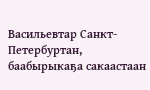Васильевтар Санкт-Петербуртан, баабырыкаҕа сакаастаан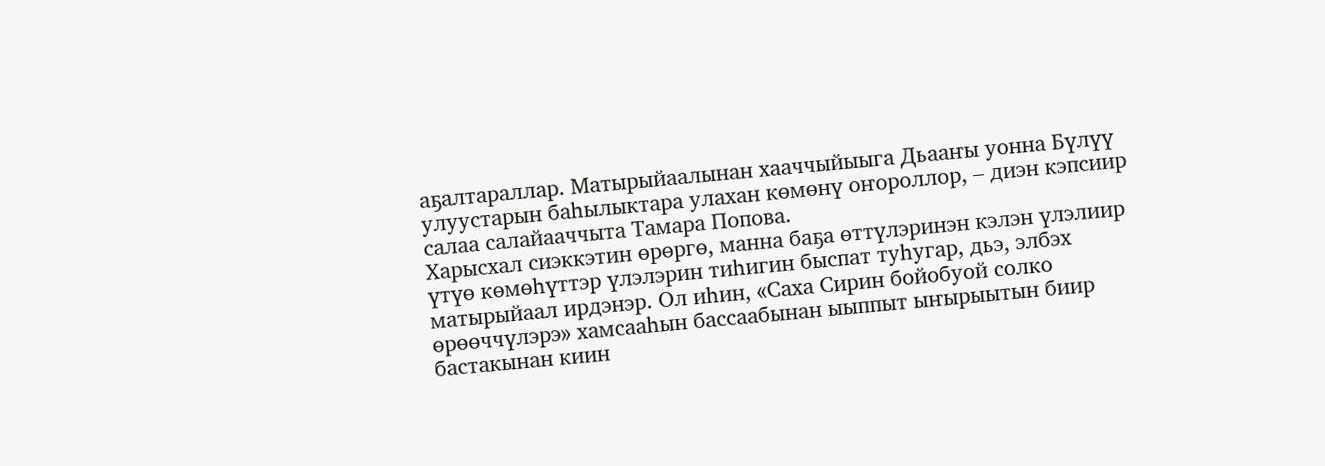аҕалтараллар. Матырыйаалынан хааччыйыыга Дьааҥы уонна Бүлүү улуустарын баһылыктара улахан көмөнү оҥороллор, – диэн кэпсиир салаа салайааччыта Тамара Попова.
Харысхал сиэккэтин өрөргө, манна баҕа өттүлэринэн кэлэн үлэлиир үтүө көмөһүттэр үлэлэрин тиһигин быспат туһугар, дьэ, элбэх матырыйаал ирдэнэр. Ол иһин, «Саха Сирин бойобуой солко өрөөччүлэрэ» хамсааһын бассаабынан ыыппыт ыҥырыытын биир бастакынан киин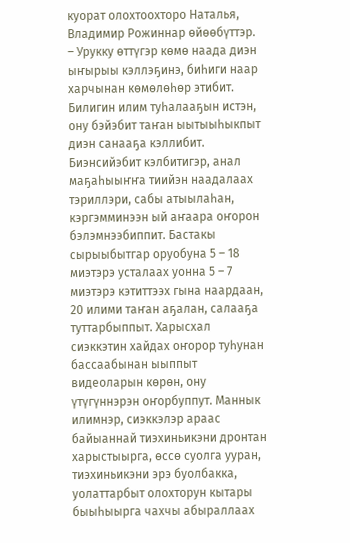куорат олохтоохторо Наталья, Владимир Рожиннар өйөөбүттэр.
– Урукку өттүгэр көмө наада диэн ыҥырыы кэллэҕинэ, биһиги наар харчынан көмөлөһөр этибит. Билигин илим туһалааҕын истэн, ону бэйэбит таҥан ыытыыһыкпыт диэн санааҕа кэллибит. Биэнсийэбит кэлбитигэр, анал маҕаһыыҥҥа тиийэн наадалаах тэриллэри, сабы атыылаһан, кэргэмминээн ый аҥаара оҥорон бэлэмнээбиппит. Бастакы сырыыбытгар оруобуна 5 – 18 миэтэрэ усталаах уонна 5 – 7 миэтэрэ кэтиттээх гына наардаан, 20 илими таҥан аҕалан, салааҕа туттарбыппыт. Харысхал сиэккэтин хайдах оҥорор туһунан бассаабынан ыыппыт видеоларын көрөн, ону үтүгүннэрэн оҥорбуппут. Маннык илимнэр, сиэккэлэр араас байыаннай тиэхиньикэни дронтан харыстыырга, өссө суолга ууран, тиэхиньикэни эрэ буолбакка, уолаттарбыт олохторун кытары быыһыырга чахчы абыраллаах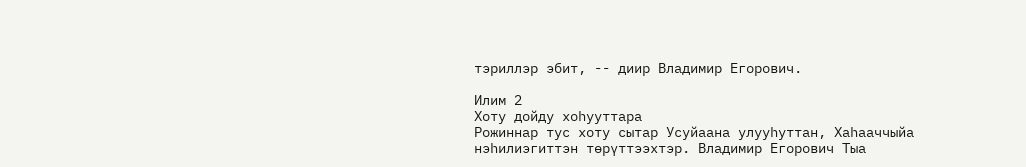тэриллэр эбит, -- диир Владимир Егорович.

Илим 2
Хоту дойду хоһууттара
Рожиннар тус хоту сытар Усуйаана улууһуттан, Хаһааччыйа нэһилиэгиттэн төрүттээхтэр. Владимир Егорович Тыа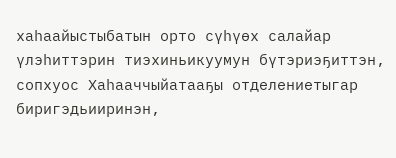хаһаайыстыбатын орто сүһүөх салайар үлэһиттэрин тиэхиньикуумун бүтэриэҕиттэн, сопхуос Хаһааччыйатааҕы отделениетыгар биригэдьииринэн,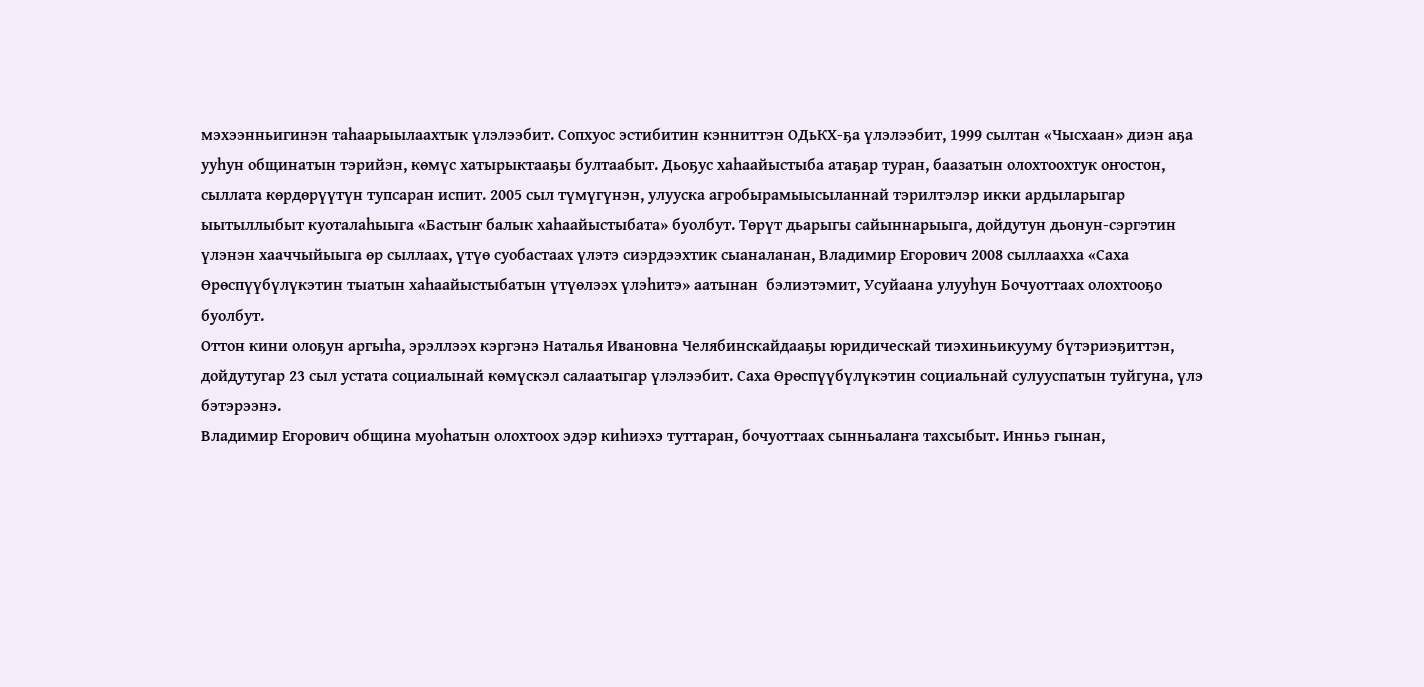мэхээнньигинэн таһаарыылаахтык үлэлээбит. Сопхуос эстибитин кэнниттэн ОДьКХ-ҕа үлэлээбит, 1999 сылтан «Чысхаан» диэн аҕа ууһун общинатын тэрийэн, көмүс хатырыктааҕы бултаабыт. Дьоҕус хаһаайыстыба атаҕар туран, баазатын олохтоохтук оҥостон, сыллата көрдөрүүтүн тупсаран испит. 2005 сыл түмүгүнэн, улууска агробырамыысыланнай тэрилтэлэр икки ардыларыгар ыытыллыбыт куоталаһыыга «Бастыҥ балык хаһаайыстыбата» буолбут. Төрүт дьарыгы сайыннарыыга, дойдутун дьонун-сэргэтин үлэнэн хааччыйыыга өр сыллаах, үтүө суобастаах үлэтэ сиэрдээхтик сыаналанан, Владимир Егорович 2008 сыллаахха «Саха Өрөспүүбүлүкэтин тыатын хаһаайыстыбатын үтүөлээх үлэһитэ» аатынан  бэлиэтэмит, Усуйаана улууһун Бочуоттаах олохтооҕо буолбут.
Оттон кини олоҕун аргыһа, эрэллээх кэргэнэ Наталья Ивановна Челябинскайдааҕы юридическай тиэхиньикууму бүтэриэҕиттэн, дойдутугар 23 сыл устата социалынай көмүскэл салаатыгар үлэлээбит. Саха Өрөспүүбүлүкэтин социальнай сулууспатын туйгуна, үлэ бэтэрээнэ.
Владимир Егорович община муоһатын олохтоох эдэр киһиэхэ туттаран, бочуоттаах сынньалаҥа тахсыбыт. Инньэ гынан,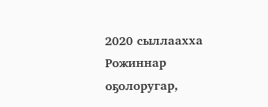2020 сыллаахха Рожиннар оҕолоругар,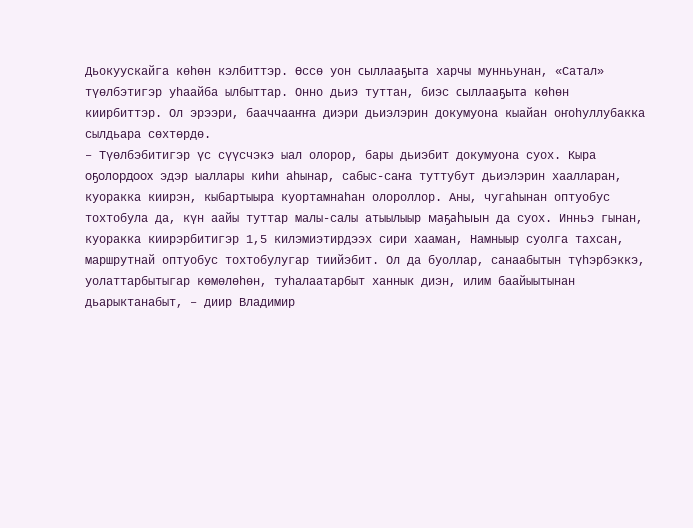Дьокуускайга көһөн кэлбиттэр. Өссө уон сыллааҕыта харчы мунньунан, «Сатал» түөлбэтигэр уһаайба ылбыттар. Онно дьиэ туттан, биэс сыллааҕыта көһөн киирбиттэр. Ол эрээри, бааччааҥҥа диэри дьиэлэрин докумуона кыайан оҥоһуллубакка сылдьара сөхтөрдө.
– Түөлбэбитигэр үс сүүсчэкэ ыал олорор, бары дьиэбит докумуона суох. Кыра оҕолордоох эдэр ыаллары киһи аһынар, сабыс-саҥа туттубут дьиэлэрин хаалларан, куоракка киирэн, кыбартыыра куортамнаһан олороллор. Аны, чугаһынан оптуобус тохтобула да, күн аайы туттар малы-салы атыылыыр маҕаһыын да суох. Инньэ гынан, куоракка киирэрбитигэр 1,5 килэмиэтирдээх сири хааман, Намныыр суолга тахсан, маршрутнай оптуобус тохтобулугар тиийэбит. Ол да буоллар, санаабытын түһэрбэккэ, уолаттарбытыгар көмөлөһөн, туһалаатарбыт ханнык диэн, илим баайыытынан дьарыктанабыт, – диир Владимир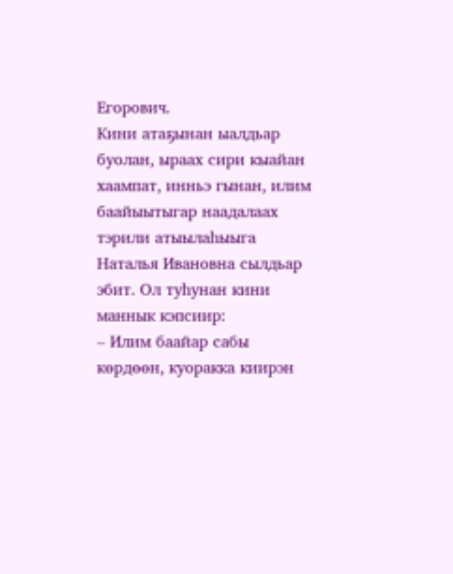Егорович.
Кини атаҕынан ыалдьар буолан, ыраах сири кыайан хаампат, инньэ гынан, илим баайыытыгар наадалаах тэрили атыылаһыыга Наталья Ивановна сылдьар эбит. Ол туһунан кини маннык кэпсиир:
– Илим баайар сабы көрдөөн, куоракка киирэн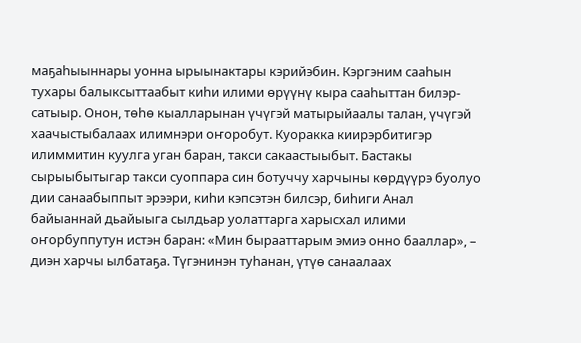маҕаһыыннары уонна ырыынактары кэрийэбин. Кэргэним сааһын тухары балыксыттаабыт киһи илими өрүүнү кыра сааһыттан билэр-сатыыр. Онон, төһө кыалларынан үчүгэй матырыйаалы талан, үчүгэй хаачыстыбалаах илимнэри оҥоробут. Куоракка киирэрбитигэр илиммитин куулга уган баран, такси сакаастыыбыт. Бастакы сырыыбытыгар такси суоппара син ботуччу харчыны көрдүүрэ буолуо дии санаабыппыт эрээри, киһи кэпсэтэн билсэр, биһиги Анал байыаннай дьайыыга сылдьар уолаттарга харысхал илими оҥорбуппутун истэн баран: «Мин бырааттарым эмиэ онно бааллар», – диэн харчы ылбатаҕа. Түгэнинэн туһанан, үтүө санаалаах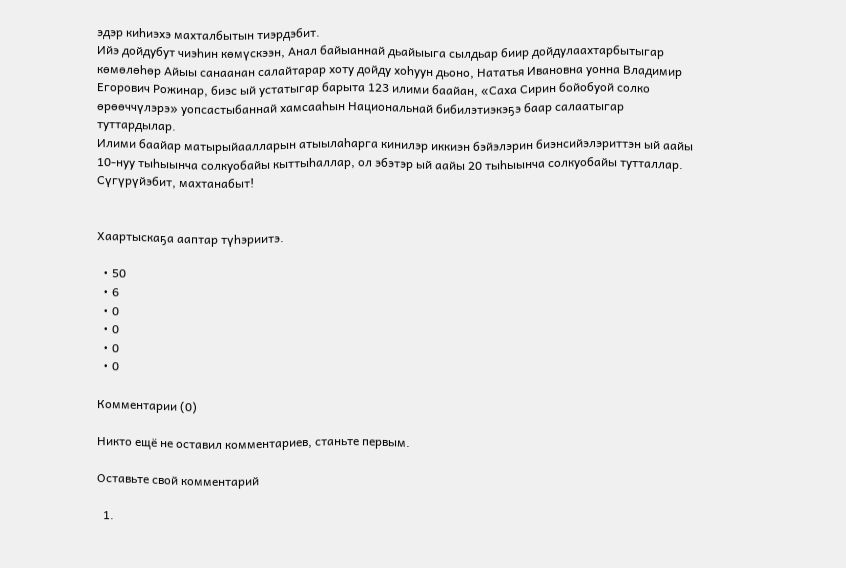эдэр киһиэхэ махталбытын тиэрдэбит.
Ийэ дойдубут чиэһин көмүскээн, Анал байыаннай дьайыыга сылдьар биир дойдулаахтарбытыгар көмөлөһөр Айыы санаанан салайтарар хоту дойду хоһуун дьоно, Нататья Ивановна уонна Владимир Егорович Рожинар, биэс ый устатыгар барыта 123 илими баайан, «Саха Сирин бойобуой солко өрөөччүлэрэ» уопсастыбаннай хамсааһын Национальнай бибилэтиэкэҕэ баар салаатыгар туттардылар.
Илими баайар матырыйаалларын атыылаһарга кинилэр иккиэн бэйэлэрин биэнсийэлэриттэн ый аайы 10-нуу тыһыынча солкуобайы кыттыһаллар, ол эбэтэр ый аайы 20 тыһыынча солкуобайы тутталлар. Сүгүрүйэбит, махтанабыт!


Хаартыскаҕа ааптар түһэриитэ.

  • 50
  • 6
  • 0
  • 0
  • 0
  • 0

Комментарии (0)

Никто ещё не оставил комментариев, станьте первым.

Оставьте свой комментарий

  1.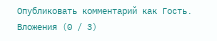Опубликовать комментарий как Гость.
Вложения (0 / 3)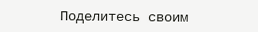Поделитесь своим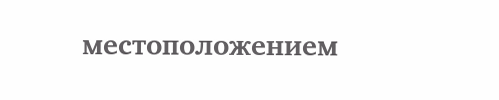местоположением